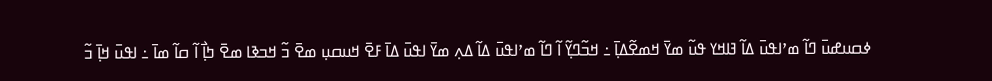ߦߛߎߝߎ߫ ߣߊ߬ ߘߴߊߟߎ߫ ߡߊ߬ ߔߊߞߌ ߟߎ߬ ߘߌ߫ ߞߘߐ߬ߡߊ߲߫ ߸ ߞߏ߬ߣߌ߲߬ ߊ߬ ߣߊ߬ ߘߴߊߟߎ߫ ߡߊ߬ ߡߍ߲ ߘߌ߫ ߊߟߎ߫ ߡߊ߫ ߓߐ߫ ߞߎߛߎ߲ ߘߐ߫ ߏ߬ ߞߏߢߊ ߘߐ߫ ߤߊ߲߯ ߊ߬ ߛߊ߬ ߘߊ߫ ߸ ߊߟߎ߫ ߞߊ߲߫ ߏ߬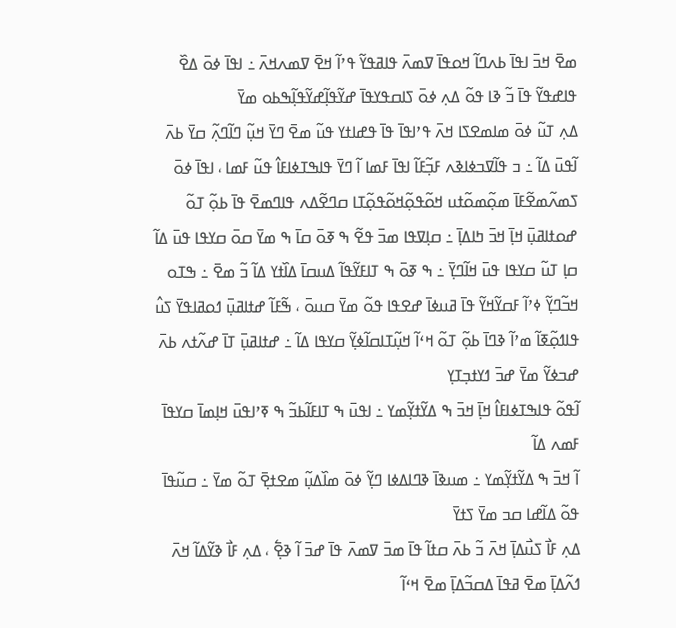ߘߐ߫ ߞߏ߫ ߊߟߊ߫ ߕߍߣߊ߬ ߞߋߟߊ߫ ߜߘߍ߫ ߟߊߥߟߌ߬ ߟߴߊ߬ ߞߐ߫ ߜߘߍߞߍ߫ ߸ ߊߟߊ߫ ߦߋ߫ ߡߐ߰ ߟߊߝߟߌ߬ ߟߊ߫ ߏ߬ ߢߊ ߟߋ߬ ߡߍ߲ ߦߋ߫ ߖߊߛߟߌߟߊ߫ ߝߌ߬ߟߊ߲߬ߝߌ߬ߟߊ߲߬ߒߕߋ ߘߌ߫
ߡߍ߲ ߠߎ߬ ߦߋ߫ ߘߊߘߐߖߊ ߞߍ߫ ߟߴߊߟߊ߫ ߟߊ߫ ߟߝߊߙߌ ߟߎ߬ ߘߐ߫ ߣߌ߫ ߞߎ߲߬ ߣߊ߬ߣߍ߲߬ ߛߌ߫ ߕߍ߫ ߊ߬ߟߎ߫ ߡߊ߬ ߸ ߏ ߟߊ߬ߜߏߦߊߢߍ ߓߏ߲߬ߓߊ߬ ߊߟߊ߫ ߓߘߊ ߊ߬ ߣߌ߫ ߟߊߒߠߦߊߓߊ߮ ߟߎ߬ ߓߘߊ ، ߊߟߊ߫ ߦߋ߫ ߖߘߍ߬ߘߐ߬ߓߊ߫ ߘߋ߲߬ߘߋ߬ߙߎ ߞߋ߬ߟߋ߲߬ߞߋ߬ߟߋ߲߬ߠߊ ߛߣߐ߬ߡߍ ߟߊߣߘߐ߫ ߟߊ߫ ߕߋ߲߬ ߠߋ߬
ߝߋߙߊߥߎ߲߫ ߞߊ߲߫ ߞߏ߫ ߤߊߡߊ߲߫ ߸ ߛߊ߲ߜߟߊ ߘߏ߫ ߟߐ߬ ߒ ߧߋ߫ ߛߊ߫ ߒ ߘߌ߫ ߛߋ߫ ߛߌߟߊ ߟߎ߫ ߡߊ߬
ߛߊ߲ ߠߎ߬ ߛߌߟߊ ߟߎ߫ ߞߊ߬ߣߌ߲߫ ߸ ߒ ߧߋ߫ ߒ ߠߊߓߌ߬ߟߊ߬ ߡߎߛߊ߫ ߡߊ߰ߙߌ ߡߊ߬ ߏ߬ ߘߐ߫ ߸ ߒߠߋ ߞߏ߬ߣߌ߲߬ ߦߴߊ߬ ߓߛߌ߬ߞߌ߬ ߟߊ߫ ߥߎߦߊ߫ ߝߐߟߊ ߟߋ߬ ߘߌ߫ ߛߎߋ߫ ، ߒ߬ߓߊ߬ ߝߙߊߥߎ߲߫ ߗߋߥߊߟߌ߫ ߖߎ߮ ߟߊߗߋ߲߬ߧߊ߬ ߘߴߊ߬ ߢߣߊ߫ ߕߋ߲߬ ߠߋ߬ ߞߵߊ߬ ߞߎ߲߬ߠߊߛߊ߬ߦߌ߲߬ ߛߌߟߊ ߡߊ߬ ߸ ߝߙߊߥߎ߲߫ ߠߊ߫ ߝߍ߬ߙߍ ߕߍ߫ ߝߏߦߌ߬ ߘߌ߫ ߝߏ߫ ߗߌߙߏ߲ߠߌ߲
ߊ߬ߟߋ߬ ߟߊߒߠߦߊߓߊ߮ ߞߊ߲߫ ߞߏ߫ ߒ ߡߌ߬ߙߌ߲߬ߘߌ ߸ ߊߟߎ߫ ߒ ߠߊߓߊ߬ߕߏ߬ ߒ ߧߴߊߟߎ߫ ߞߊ߲ߘߊ߫ ߛߌߟߊ߫ ߓߘߍ ߡߊ߬
ߊ߬ ߞߏ߫ ߒ ߡߌ߬ߙߌ߲߬ߘߌ ߸ ߘߎߢߊ߫ ߢߣߊߡߦߊ ߣߌ߲߬ ߦߋ߫ ߘߊ߰ߡߎ߲߬ ߘߐߙߐ߲߫ ߠߋ߬ ߘߌ߫ ߸ ߛߎ߬ߟߊ߫ ߟߋ߬ ߡߊ߬ߝߊ ߛߏ ߘߌ߫ ߖߙߌ߫
ߡߍ߲ ߓߊ߯ ߖߎ߯ߡߊ߲߫ ߞߍ߫ ߏ߬ ߕߍ߫ ߛߙߊ߬ ߟߊ߫ ߘߏ߫ ߜߘߍ߫ ߟߊ߫ ߝߏ߫ ߊ߬ ߢߐ߲߱ ، ߡߍ߲ ߓߊ߯ ߢߌ߬ߡߊ߬ ߞߍ߫ ߗߍ߬ߡߊ߲߫ ߘߐ߫ ߥߟߊ߫ ߡߛߏ߬ߡߊ߲߫ ߘߐ߫ ߞߵߊ߬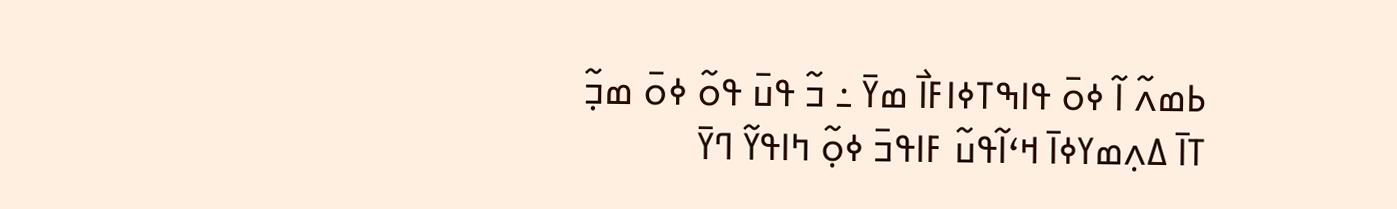ߕߘߍ߬ ߊ߬ ߦߋ߫ ߟߊߒߠߦߊߓߊ߯ ߘߌ߫ ߸ ߏ߬ ߟߎ߫ ߟߋ߬ ߦߋ߫ ߘߏ߲߬ ߠߊ߫ ߡߍ߲ߘߌߦߊ߫ ߞߵߊ߬ߟߎ߬ ߓߊߟߏ߫ ߦߋ߲߬ ߤߊߟߌ߬ ߣߌ߫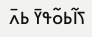ߖߊ߬ߕߋ߬ߟߌ߫ ߕߍ߫